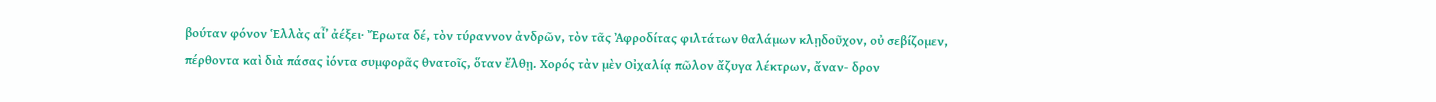βούταν φόνον Ἑλλὰς αἶ’ ἀέξει· Ἔρωτα δέ, τὸν τύραννον ἀνδρῶν, τὸν τᾶς Ἀφροδίτας φιλτάτων θαλάμων κλῃδοῦχον, οὐ σεβίζομεν, πέρθοντα καὶ διὰ πάσας ἰόντα συμφορᾶς θνατοῖς, ὅταν ἔλθῃ. Χορός τὰν μὲν Οἰχαλίᾳ πῶλον ἄζυγα λέκτρων, ἄναν- δρον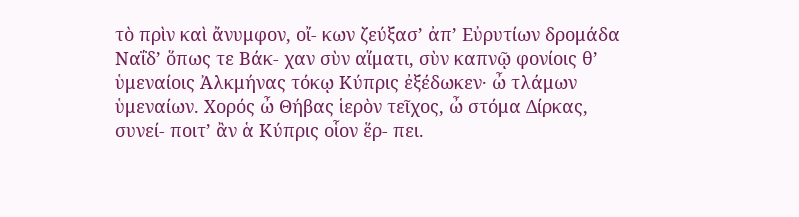τὸ πρὶν καὶ ἄνυμφον, οἴ- κων ζεύξασ’ ἀπ’ Εὐρυτίων δρομάδα Ναΐδ’ ὅπως τε Βάκ- χαν σὺν αἵματι, σὺν καπνῷ φονίοις θ’ ὑμεναίοις Ἀλκμήνας τόκῳ Κύπρις ἐξέδωκεν· ὦ τλάμων ὑμεναίων. Χορός ὦ Θήβας ἱερὸν τεῖχος, ὦ στόμα Δίρκας, συνεί- ποιτ’ ἂν ἁ Κύπρις οἷον ἕρ- πει.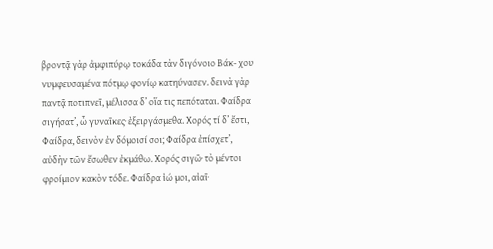βροντᾷ γὰρ ἀμφιπύρῳ τοκάδα τὰν διγόνοιο Βάκ- χου νυμφευσαμένα πότμῳ φονίῳ κατηύνασεν. δεινὰ γὰρ παντᾷ ποτιπνεῖ, μέλισσα δ’ οἵα τις πεπόταται. Φαίδρα σιγήσατ’, ὦ γυναῖκες· ἐξειργάσμεθα. Χορός τί δ’ ἔστι, Φαίδρα, δεινὸν ἐν δόμοισί σοι; Φαίδρα ἐπίσχετ’, αὐδὴν τῶν ἔσωθεν ἐκμάθω. Χορός σιγῶ· τὸ μέντοι φροίμιον κακὸν τόδε. Φαίδρα ἰώ μοι, αἰαῖ·